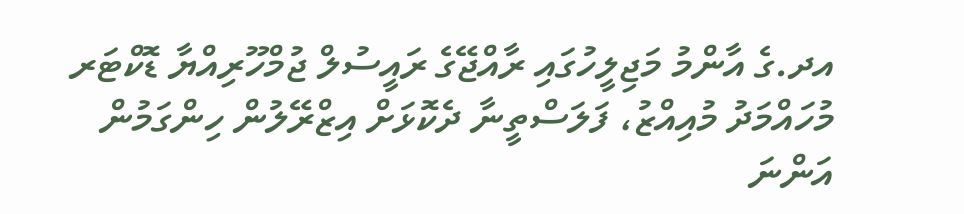އދ.ގެ އާންމު މަޖިލީހުގައި ރާއްޖޭގެ ރައީސުލް ޖުމްހޫރިއްޔާ ޑޮކްޓަރ މުހައްމަދު މުއިއްޒު، ފަލަސްތީނާ ދެކޮޅަށް އިޒްރޭލުން ހިންގަމުން އަންނަ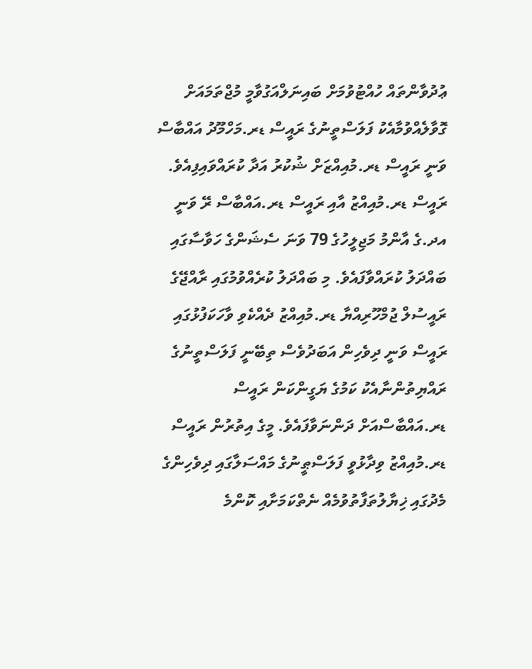ޢުދުވާންތައް ހުއްޓުވުމަށް ބައިނަލްއަގުވާމީ މުޖްތަމައަށް ގޮވާލެއްވުމާއެކު ފަލަސްތީނުގެ ރައީސް ޑރ.މަހްމޫދު އައްބާސް ވަނީ ރައީސް ޑރ.މުއިއްޒަށް ޝުކުރު އަދާ ކުރައްވައިފިއެވެ.
ރައީސް ޑރ.މުއިއްޒު އާއި ރައީސް ޑރ.އައްބާސް ރޭ ވަނީ އދ.ގެ އާންމު މަޖިލީހުގެ 79 ވަނަ ސެޝަންގެ ހަވާސާގައި ބައްދަލު ކުރައްވާފައެވެ. މި ބައްދަލު ކުރެއްވުމުގައި ރާއްޖޭގެ ރައީސުލް ޖުމްހޫރިއްޔާ ޑރ.މުއިއްޒު ދެއްކެވި ވާހަކަފުޅުގައި ރައީސް ވަނީ ދިވެހިން އަބަދުވެސް ތިބޭނީ ފަލަސްތީނުގެ ރައްޔިތުންނާއެކު ކަމުގެ ޔަގީންކަން ރައީސް ޑރ.އައްބާސްއަށް ދަންނަވާފައެވެ. މީގެ އިތުރުން ރައީސް ޑރ.މުއިއްޒު ވިދާޅުވީ ފަލަސްޠީނުގެ މައްސަލާގައި ދިވެހިންގެ މެދުގައި ޚިޔާލުތަފާތުވުމެއް ނެތްކަމަށާއި ކޮންމެ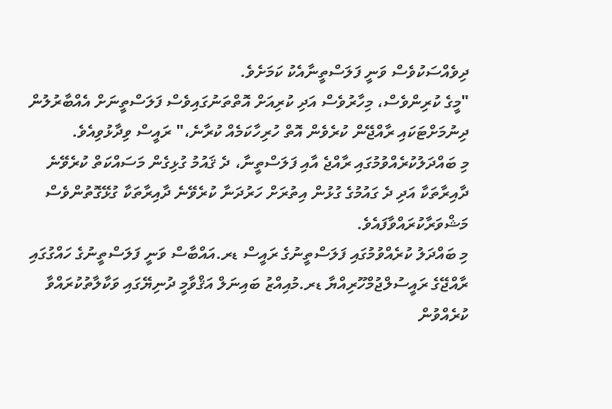ދިވެއްސަކުވެސް ވަނީ ފަލަސްތީނާއެކު ކަމަށެވެ.
"މީގެ ކުރިންވެސް، މިހާރުވެސް އަދި ކުރިއަށް އޮތްތަނުގައިވެސް ފަލަސްތީނަށް އެއްބާރުލުން ދިނުމަށްޓަކައި ރާއްޖޭން ކުރެވެން އޮތް ހުރިހާކަމެއް ކުރާނެ،" ރައީސް ވިދާޅުވިއެވެ.
މި ބައްދަލުކުރެއްވުމުގައި ރާއްޖެ އާއި ފަލަސްތީނާ، ދެ ޤައުމު ގުޅިގެން މަސައްކަތް ކުރެވޭނެ ދާއިރާތަކާ އަދި ދެ ގައުމުގެ ގުޅުން އިތުރަށް ހަރުދަނާ ކުރެވޭނެ ދާއިރާތަކާ ގުޅޭގޮތުންވެސް މަޝްވަރާކުރައްވާފައެވެ.
މި ބައްދަލު ކުރެއްވުމުގައި ފަލަސްތީނުގެ ރައީސް ޑރ.އައްބާސް ވަނީ ފަލަސްތީނުގެ ހައްގުގައި ރާއްޖޭގެ ރައީސުލްޖުމްހޫރިއްޔާ ޑރ.މުއިއްޒު ބައިނަލް އަޤްވާމީ ދުނިޔޭގައި ވަކާލާތުކުރައްވާ ކުރެއްވުން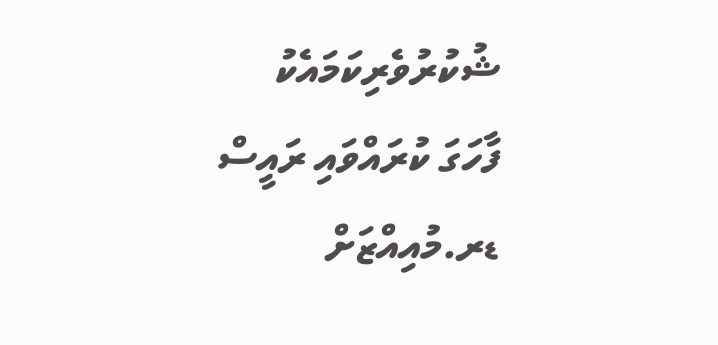ޝުކުރުވެރިކަމައެކު ފާހަގަ ކުރައްވައި ރައީސް ޑރ.މުއިއްޒަށް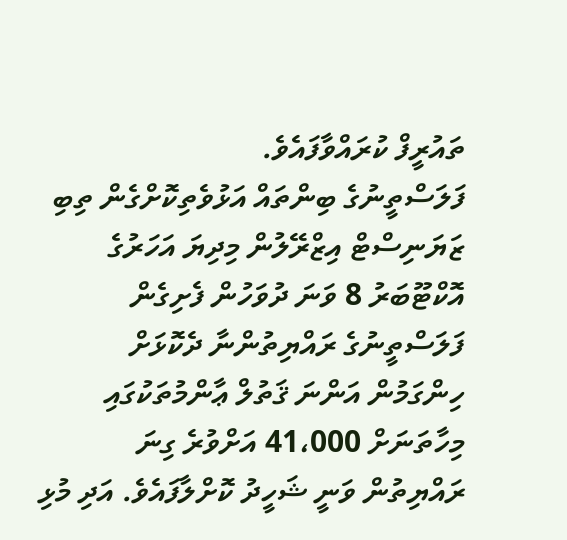ތައުރީފް ކުރައްވާފައެވެ.
ފަލަސްތީނުގެ ބިންތައް އަޅުވެތިކޮށްގެން ތިބި ޒަޔަނިސްޓް އިޒްރޭލުން މިދިޔަ އަހަރުގެ އޮކްޓޫބަރު 8 ވަނަ ދުވަހުން ފެށިގެން ފަލަސްތީނުގެ ރައްޔިތުންނާ ދެކޮޅަށް ހިންގަމުން އަންނަ ޤަތުލް ޢާންމުތަކުގައި މިހާތަނަށް 41،000 އަށްވުރެ ގިނަ ރައްޔިތުން ވަނީ ޝަހީދު ކޮށްލާފައެވެ. އަދި މުޅި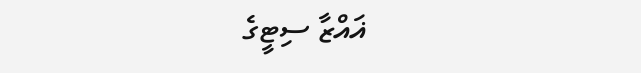ޣައްޒާ ސިޓީގެ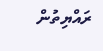ރައްޔިތުން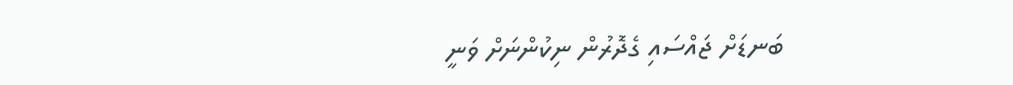ބަނޑަށް ޖައްސައި ގެދޮރުން ނިކުންނަށް ވަނީ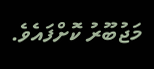މަޖުބޫރު ކޮށްފައެވެ.